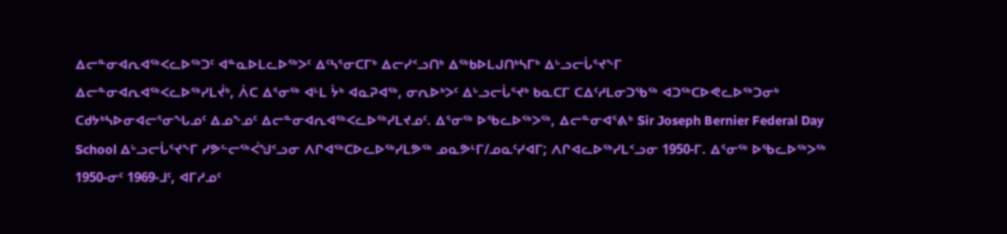ᐃᓕᓐᓂᐊᕆᐊᖅᐸᓚᐅᖅᑐᑦ ᐊᓐᓇᐅᒪᓚᐅᖅᐳᑦ ᐃᑦᓴᕐᓂᑕᒥᒃ ᐃᓕᓯᑉᓗᑎᒃ ᐃᖅᑲᐅᒪᒍᑎᒃᓴᒥᒃ ᐃᒡᓗᓕᒑᕐᔪᖕᒥ
ᐃᓕᓐᓂᐊᕆᐊᖅᐸᓚᐅᖅᓯᒪᔫᒃ, ᐲᑕ ᐃᕐᓂᖅ ᐊᒻᒪ ᔮᒃ ᐊᓇᕈᐊᖅ, ᓂᕆᐅᒃᐳᑦ ᐃᒡᓗᓕᒑᕐᔪᒃ ᑲᓇᑕᒥ ᑕᐃᑦᓱᒪᓂᑐᖃᖅ ᐊᑐᖅᑕᐅᕙᓚᐅᖅᑐᓂᒃ ᑕᑯᔭᒃᓴᐅᓂᐊᓕᕐᓂᖓᓄᑦ ᐃᓄᖕᓄᑦ ᐃᓕᓐᓂᐊᕆᐊᖅᐸᓚᐅᖅᓯᒪᔪᓄᑦ. ᐃᕐᓂᖅ ᐅᖃᓚᐅᖅᐳᖅ, ᐃᓕᓐᓂᐊᕐᕕᒃ Sir Joseph Bernier Federal Day School ᐃᒡᓗᓕᒑᕐᔪᖕᒥ ᓯᕗᓪᓕᖅᐹᖑᑉᓗᓂ ᐱᒋᐊᖅᑕᐅᓚᐅᖅᓯᒪᕗᖅ ᓄᓇᕗᒻᒥ/ᓄᓇᑦᓯᐊᒥ; ᐱᒋᐊᓚᐅᖅᓯᒪᑉᓗᓂ 1950-ᒥ. ᐃᕐᓂᖅ ᐅᖃᓚᐅᖅᐳᖅ 1950-ᓂᑦ 1969-ᒧᑦ, ᐊᒥᓱᓄᑦ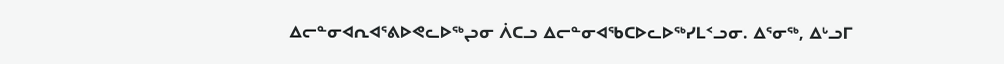ᐃᓕᓐᓂᐊᕆᐊᕐᕕᐅᕙᓚᐅᖅᖢᓂ ᐲᑕᓗ ᐃᓕᓐᓂᐊᖃᑕᐅᓚᐅᖅᓯᒪᑉᓗᓂ. ᐃᕐᓂᖅ, ᐃᒡᓗᒥ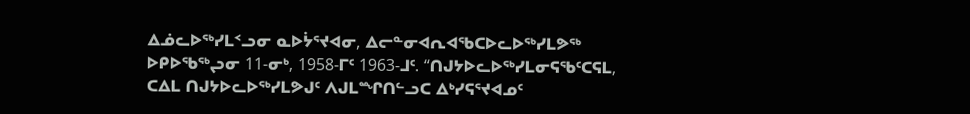ᐃᓅᓚᐅᖅᓯᒪᑉᓗᓂ ᓇᐅᔮᕐᔪᐊᓂ, ᐃᓕᓐᓂᐊᕆᐊᖃᑕᐅᓚᐅᖅᓯᒪᕗᖅ ᐅᑭᐅᖃᖅᖢᓂ 11-ᓂᒃ, 1958-ᒥᑦ 1963-ᒧᑦ. “ᑎᒍᔭᐅᓚᐅᖅᓯᒪᓂᕋᖃᑦᑕᕋᒪ, ᑕᐃᒪ ᑎᒍᔭᐅᓚᐅᖅᓯᒪᕗᒍᑦ ᐱᒍᒪᙱᑎᓪᓗᑕ ᐃᒃᓯᕋᕐᔪᐊᓄᑦ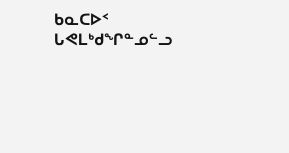ᑲᓇᑕᐅᑉ ᒐᕙᒪᒃᑯᖏᓐᓄᓪᓗ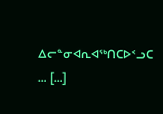ᐃᓕᓐᓂᐊᕆᐊᖅᑎᑕᐅᑉᓗᑕ … […]